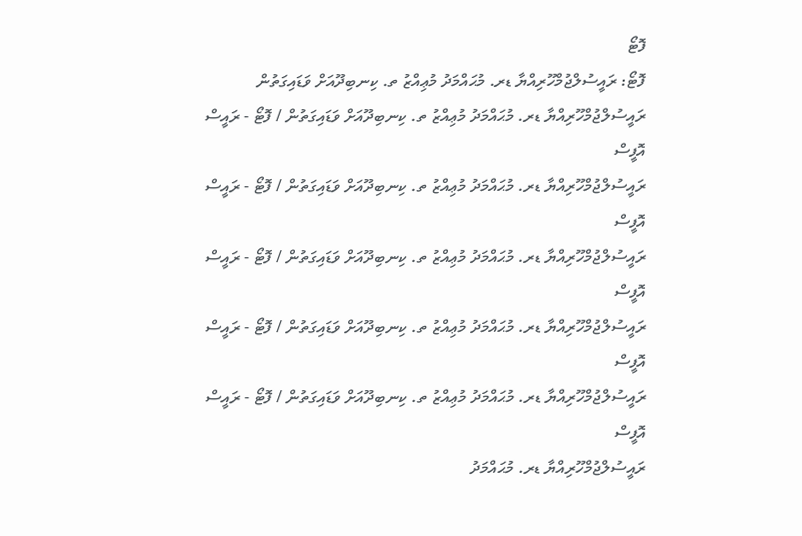ފޮޓޯ
ފޮޓޯ: ރައީސުލްޖުމްހޫރިއްޔާ ޑރ. މުޙައްމަދު މުޢިއްޒު ތ. ކިނބިދޫއަށް ވަޑައިގަތުން
ރައީސުލްޖުމްހޫރިއްޔާ ޑރ. މުޙައްމަދު މުޢިއްޒު ތ. ކިނބިދޫއަށް ވަޑައިގަތުން / ފޮޓޯ - ރައީސް އޮފީސް
ރައީސުލްޖުމްހޫރިއްޔާ ޑރ. މުޙައްމަދު މުޢިއްޒު ތ. ކިނބިދޫއަށް ވަޑައިގަތުން / ފޮޓޯ - ރައީސް އޮފީސް
ރައީސުލްޖުމްހޫރިއްޔާ ޑރ. މުޙައްމަދު މުޢިއްޒު ތ. ކިނބިދޫއަށް ވަޑައިގަތުން / ފޮޓޯ - ރައީސް އޮފީސް
ރައީސުލްޖުމްހޫރިއްޔާ ޑރ. މުޙައްމަދު މުޢިއްޒު ތ. ކިނބިދޫއަށް ވަޑައިގަތުން / ފޮޓޯ - ރައީސް އޮފީސް
ރައީސުލްޖުމްހޫރިއްޔާ ޑރ. މުޙައްމަދު މުޢިއްޒު ތ. ކިނބިދޫއަށް ވަޑައިގަތުން / ފޮޓޯ - ރައީސް އޮފީސް
ރައީސުލްޖުމްހޫރިއްޔާ ޑރ. މުޙައްމަދު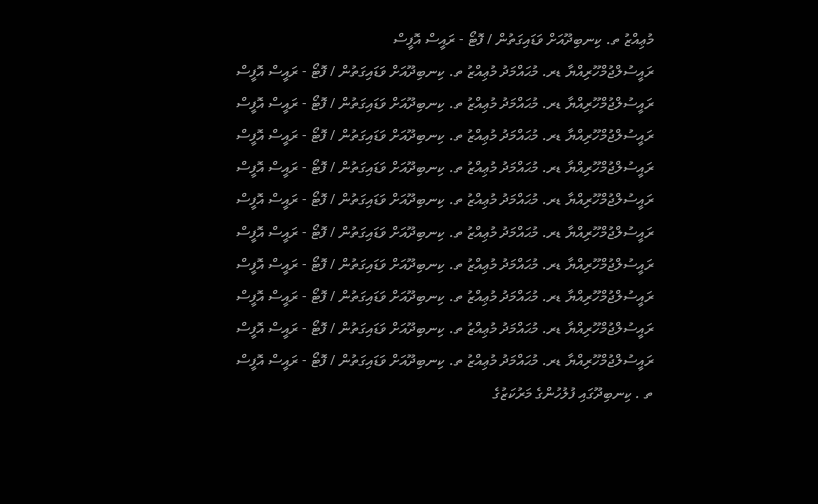މުޢިއްޒު ތ. ކިނބިދޫއަށް ވަޑައިގަތުން / ފޮޓޯ - ރައީސް އޮފީސް
ރައީސުލްޖުމްހޫރިއްޔާ ޑރ. މުޙައްމަދު މުޢިއްޒު ތ. ކިނބިދޫއަށް ވަޑައިގަތުން / ފޮޓޯ - ރައީސް އޮފީސް
ރައީސުލްޖުމްހޫރިއްޔާ ޑރ. މުޙައްމަދު މުޢިއްޒު ތ. ކިނބިދޫއަށް ވަޑައިގަތުން / ފޮޓޯ - ރައީސް އޮފީސް
ރައީސުލްޖުމްހޫރިއްޔާ ޑރ. މުޙައްމަދު މުޢިއްޒު ތ. ކިނބިދޫއަށް ވަޑައިގަތުން / ފޮޓޯ - ރައީސް އޮފީސް
ރައީސުލްޖުމްހޫރިއްޔާ ޑރ. މުޙައްމަދު މުޢިއްޒު ތ. ކިނބިދޫއަށް ވަޑައިގަތުން / ފޮޓޯ - ރައީސް އޮފީސް
ރައީސުލްޖުމްހޫރިއްޔާ ޑރ. މުޙައްމަދު މުޢިއްޒު ތ. ކިނބިދޫއަށް ވަޑައިގަތުން / ފޮޓޯ - ރައީސް އޮފީސް
ރައީސުލްޖުމްހޫރިއްޔާ ޑރ. މުޙައްމަދު މުޢިއްޒު ތ. ކިނބިދޫއަށް ވަޑައިގަތުން / ފޮޓޯ - ރައީސް އޮފީސް
ރައީސުލްޖުމްހޫރިއްޔާ ޑރ. މުޙައްމަދު މުޢިއްޒު ތ. ކިނބިދޫއަށް ވަޑައިގަތުން / ފޮޓޯ - ރައީސް އޮފީސް
ރައީސުލްޖުމްހޫރިއްޔާ ޑރ. މުޙައްމަދު މުޢިއްޒު ތ. ކިނބިދޫއަށް ވަޑައިގަތުން / ފޮޓޯ - ރައީސް އޮފީސް
ރައީސުލްޖުމްހޫރިއްޔާ ޑރ. މުޙައްމަދު މުޢިއްޒު ތ. ކިނބިދޫއަށް ވަޑައިގަތުން / ފޮޓޯ - ރައީސް އޮފީސް
ރައީސުލްޖުމްހޫރިއްޔާ ޑރ. މުޙައްމަދު މުޢިއްޒު ތ. ކިނބިދޫއަށް ވަޑައިގަތުން / ފޮޓޯ - ރައީސް އޮފީސް
ތ . ކިނބިދޫގައި ފުލުހުންގެ މަރުކަޒުގެ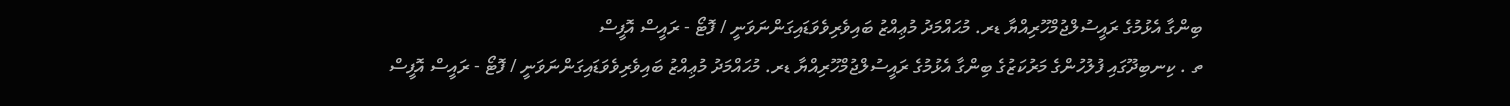ބިންގާ އެޅުމުގެ ރައީސުލްޖުމްހޫރިއްޔާ ޑރ. މުޙައްމަދު މުޢިއްޒު ބައިވެރިވެވަޑައިގަންނަވަނީ / ފޮޓޯ - ރައީސް އޮފީސް
ތ . ކިނބިދޫގައި ފުލުހުންގެ މަރުކަޒުގެ ބިންގާ އެޅުމުގެ ރައީސުލްޖުމްހޫރިއްޔާ ޑރ. މުޙައްމަދު މުޢިއްޒު ބައިވެރިވެވަޑައިގަންނަވަނީ / ފޮޓޯ - ރައީސް އޮފީސް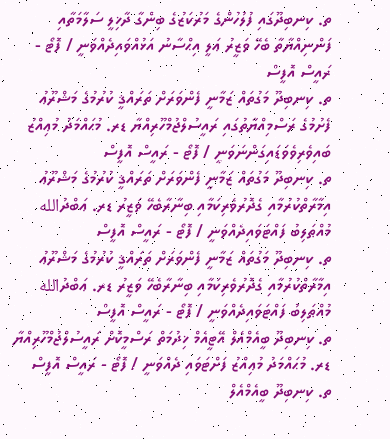ތ. ކިނބިދޫގައި ފުލުހުންގެ މަރުކަޒުގެ ބިންގާ ދާޚިލީ ސަލާމަތާއި ފަންނިއްޔާތާ ބެހޭ ވަޒީރު ޢަލީ އިޙްސާނު އަޅުއްވައިދެއްވަނީ / ފޮޓޯ - ރައީސް އޮފީސް
ތ. ކިނބިދޫ މަގުތައް ޒަމާނީ ފެންވަރަށް ތަރައްޤީ ކުރުމުގެ މަޝްރޫޢު ފެށުމުގެ ރަސްމިއްޔާތުގައި ރައީސުލްޖުމްހޫރިއްޔާ ޑރ. މުޙައްމަދު މުޢިއްޒު ބައިވެރިވެވަޑައިގަންނަވަނީ / ފޮޓޯ - ރައީސް އޮފީސް
ތ. ކިނބިދޫ މަގުތައް ޒަމާނީ ފެންވަރަށް ތަރައްޤީ ކުރުމުގެ މަޝްރޫޢު އިމާރާތްކުރުމާއި ގެދޮރުވެރިކަމާއި ބިނާރާބެހޭ ވަޒީރު ޑރ. ޢަބްދުالله މުއްޠަލިބު ފައްޓަވައިދެއްވަނީ / ފޮޓޯ - ރައީސް އޮފީސް
ތ. ކިނބިދޫ މަގުތައް ޒަމާނީ ފެންވަރަށް ތަރައްޤީ ކުރުމުގެ މަޝްރޫޢު އިމާރާތްކުރުމާއި ގެދޮރުވެރިކަމާއި ބިނާރާބެހޭ ވަޒީރު ޑރ. ޢަބްދުالله މުއްޠަލިބު ފައްޓަވައިދެއްވަނީ / ފޮޓޯ - ރައީސް އޮފީސް
ތ. ކިނބިދޫ ބީއެމްއެލް އޭޓީއެމް ޚިދުމަތް ރަސްމީކޮށް ރައީސުލްޖުމްހޫރިއްޔާ ޑރ. މުޙައްމަދު މުޢިއްޒު ފަށްޓަވައި ދެއްވަނީ / ފޮޓޯ - ރައީސް އޮފީސް
ތ. ކިނބިދޫ ބީއެމްއެލް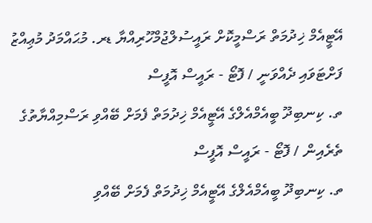އޭޓީއެމް ޚިދުމަތް ރަސްމީކޮށް ރައީސުލްޖުމްހޫރިއްޔާ ޑރ. މުޙައްމަދު މުޢިއްޒު ފަށްޓަވައި ދެއްވަނީ / ފޮޓޯ - ރައީސް އޮފީސް
ތ. ކިނބިދޫ ބީއެމްއެލްގެ އޭޓީއެމް ޚިދުމަތް ފެމަށް ބޭއްވި ރަސްމިއްޔާތުގެ ތެރެއިން / ފޮޓޯ - ރައީސް އޮފީސް
ތ. ކިނބިދޫ ބީއެމްއެލްގެ އޭޓީއެމް ޚިދުމަތް ފެމަށް ބޭއްވި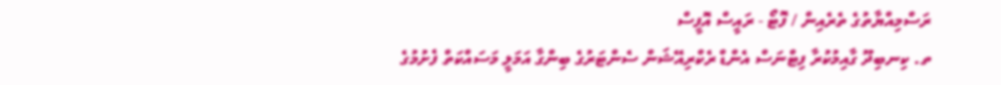ރަސްމިއްޔާތުގެ ތެރެއިން / ފޮޓޯ - ރައީސް އޮފީސް
ތ. ކިނބިދޫ ގާއިމުކުރާ ފިޓްނަސް އެންޑް ރެކްރިއޭޝަން ސެންޓަރުގެ ބިންގާ އަމަލީ މަސައްކަތް ފެށުމުގެ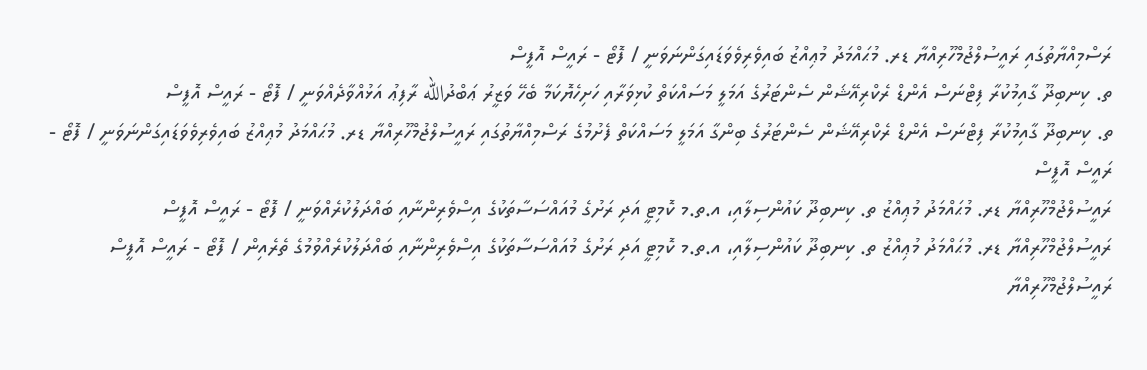ރަސްމިއްޔާތުގައި ރައީސުލްޖުމްހޫރިއްޔާ ޑރ. މުޙައްމަދު މުޢިއްޒު ބައިވެރިވެވަޑައިގަންނަވަނީ / ފޮޓޯ - ރައީސް އޮފީސް
ތ. ކިނބިދޫ ގާއިމުކުރާ ފިޓްނަސް އެންޑް ރެކްރިއޭޝަން ސެންޓަރުގެ އަމަލީ މަސައްކަތް ކުޅިވަރާއި ހަށިހެޔޮކަމާ ބެހޭ ވަޒީރު ޢަބްދުالله ރާފިޢު އަޅުއްވާދެއްވަނީ / ފޮޓޯ - ރައީސް އޮފީސް
ތ. ކިނބިދޫ ގާއިމުކުރާ ފިޓްނަސް އެންޑް ރެކްރިއޭޝަން ސެންޓަރުގެ ބިންގާ އަމަލީ މަސައްކަތް ފެށުމުގެ ރަސްމިއްޔާތުގައި ރައީސުލްޖުމްހޫރިއްޔާ ޑރ. މުޙައްމަދު މުޢިއްޒު ބައިވެރިވެވަޑައިގަންނަވަނީ / ފޮޓޯ - ރައީސް އޮފީސް
ރައީސުލްޖުމްހޫރިއްޔާ ޑރ. މުޙައްމަދު މުޢިއްޒު ތ. ކިނބިދޫ ކައުންސިލާއި، އ.ތ.މ ކޮމިޓީ އަދި ރަށުގެ މުއައްސަސާތަކުގެ އިސްވެރިންނާއި ބައްދަލުކުރެއްވަނީ / ފޮޓޯ - ރައީސް އޮފީސް
ރައީސުލްޖުމްހޫރިއްޔާ ޑރ. މުޙައްމަދު މުޢިއްޒު ތ. ކިނބިދޫ ކައުންސިލާއި، އ.ތ.މ ކޮމިޓީ އަދި ރަށުގެ މުއައްސަސާތަކުގެ އިސްވެރިންނާއި ބައްދަލުކުރެއްވުމުގެ ތެރެއިން / ފޮޓޯ - ރައީސް އޮފީސް
ރައީސުލްޖުމްހޫރިއްޔާ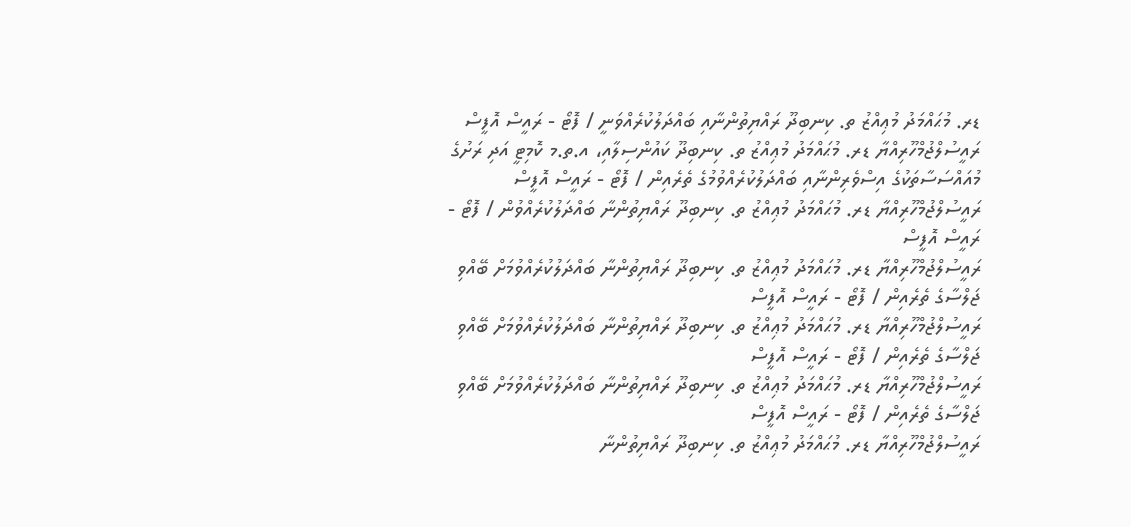ޑރ. މުޙައްމަދު މުޢިއްޒު ތ. ކިނބިދޫ ރައްޔިތުންނާއި ބައްދަލުކުރެއްވަނީ / ފޮޓޯ - ރައީސް އޮފީސް
ރައީސުލްޖުމްހޫރިއްޔާ ޑރ. މުޙައްމަދު މުޢިއްޒު ތ. ކިނބިދޫ ކައުންސިލާއި، އ.ތ.މ ކޮމިޓީ އަދި ރަށުގެ މުއައްސަސާތަކުގެ އިސްވެރިންނާއި ބައްދަލުކުރެއްވުމުގެ ތެރެއިން / ފޮޓޯ - ރައީސް އޮފީސް
ރައީސުލްޖުމްހޫރިއްޔާ ޑރ. މުޙައްމަދު މުޢިއްޒު ތ. ކިނބިދޫ ރައްޔިތުންނާ ބައްދަލުކުރެއްވުން / ފޮޓޯ - ރައީސް އޮފީސް
ރައީސުލްޖުމްހޫރިއްޔާ ޑރ. މުޙައްމަދު މުޢިއްޒު ތ. ކިނބިދޫ ރައްޔިތުންނާ ބައްދަލުކުރެއްވުމަށް ބޭއްވި ޖަލްސާގެ ތެރެއިން / ފޮޓޯ - ރައީސް އޮފީސް
ރައީސުލްޖުމްހޫރިއްޔާ ޑރ. މުޙައްމަދު މުޢިއްޒު ތ. ކިނބިދޫ ރައްޔިތުންނާ ބައްދަލުކުރެއްވުމަށް ބޭއްވި ޖަލްސާގެ ތެރެއިން / ފޮޓޯ - ރައީސް އޮފީސް
ރައީސުލްޖުމްހޫރިއްޔާ ޑރ. މުޙައްމަދު މުޢިއްޒު ތ. ކިނބިދޫ ރައްޔިތުންނާ ބައްދަލުކުރެއްވުމަށް ބޭއްވި ޖަލްސާގެ ތެރެއިން / ފޮޓޯ - ރައީސް އޮފީސް
ރައީސުލްޖުމްހޫރިއްޔާ ޑރ. މުޙައްމަދު މުޢިއްޒު ތ. ކިނބިދޫ ރައްޔިތުންނާ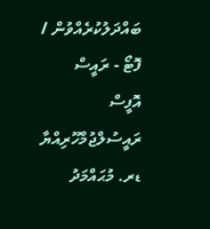ބައްދަލުކުރެއްވުން / ފޮޓޯ - ރައީސް އޮފީސް
ރައީސުލްޖުމްހޫރިއްޔާ ޑރ. މުޙައްމަދު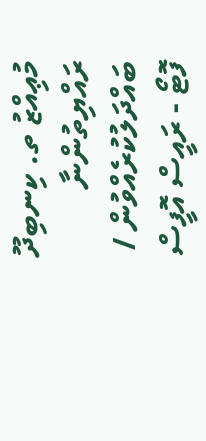މުޢިއްޒު ތ. ކިނބިދޫ ރައްޔިތުންނާ ބައްދަލުކުރެއްވުން / ފޮޓޯ - ރައީސް އޮފީސް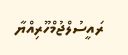ރައީސުލްޖުމްހޫރިއްޔާ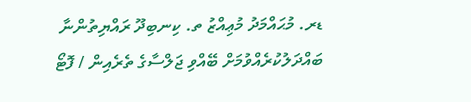ޑރ. މުޙައްމަދު މުޢިއްޒު ތ. ކިނބިދޫ ރައްޔިތުންނާ ބައްދަލުކުރެއްވުމަށް ބޭއްވި ޖަލްސާގެ ތެރެއިން / ފޮޓޯ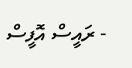- ރައީސް އޮފީސް